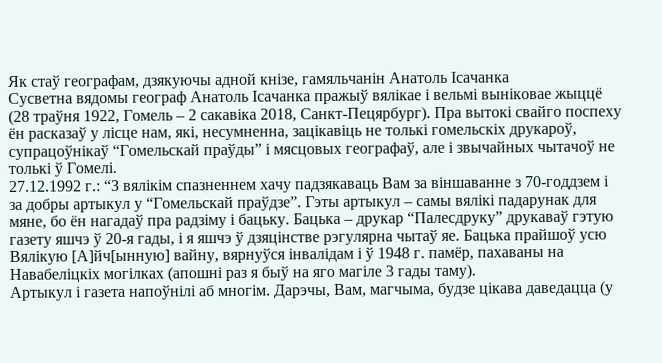Як стаў географам, дзякуючы адной кнізе, гамяльчанін Анатоль Ісачанка
Сусветна вядомы географ Анатоль Ісачанка пражыў вялікае і вельмі выніковае жыццё (28 траўня 1922, Гомель – 2 сакавіка 2018, Санкт-Пецярбург). Пра вытокі свайго поспеху ён расказаў у лісце нам, які, несумненна, зацікавіць не толькі гомельскіх друкароў, супрацоўнікаў “Гомельскай праўды” і мясцовых географаў, але і звычайных чытачоў не толькі ў Гомелі.
27.12.1992 г.: “З вялікім спазненнем хачу падзякаваць Вам за віншаванне з 70-годдзем і за добры артыкул у “Гомельскай праўдзе”. Гэты артыкул – самы вялікі падарунак для мяне, бо ён нагадаў пра радзіму і бацьку. Бацька – друкар “Палесдруку” друкаваў гэтую газету яшчэ ў 20-я гады, і я яшчэ ў дзяцінстве рэгулярна чытаў яе. Бацька прайшоў усю Вялікую [А]йч[ынную] вайну, вярнуўся інвалідам і ў 1948 г. памёр, пахаваны на Навабеліцкіх могілках (апошні раз я быў на яго магіле 3 гады таму).
Артыкул і газета напоўнілі аб многім. Дарэчы, Вам, магчыма, будзе цікава даведацца (у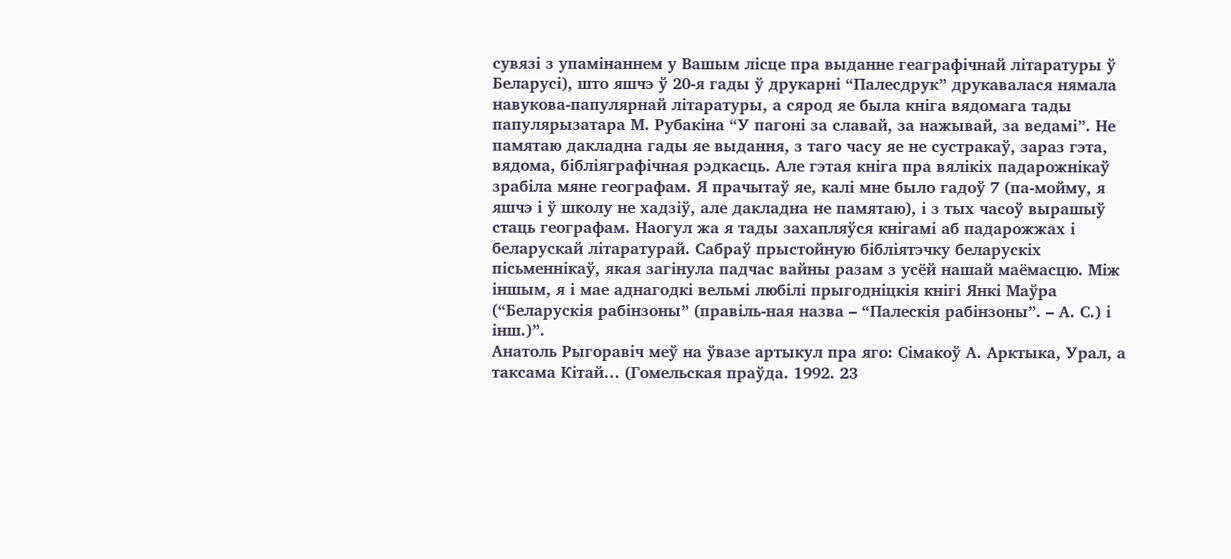сувязі з упамінаннем у Вашым лісце пра выданне геаграфічнай літаратуры ў Беларусі), што яшчэ ў 20-я гады ў друкарні “Палесдрук” друкавалася нямала навукова-папулярнай літаратуры, а сярод яе была кніга вядомага тады папулярызатара М. Рубакіна “У пагоні за славай, за нажывай, за ведамі”. Не памятаю дакладна гады яе выдання, з таго часу яе не сустракаў, зараз гэта, вядома, бібліяграфічная рэдкасць. Але гэтая кніга пра вялікіх падарожнікаў зрабіла мяне географам. Я прачытаў яе, калі мне было гадоў 7 (па-мойму, я яшчэ і ў школу не хадзіў, але дакладна не памятаю), і з тых часоў вырашыў стаць географам. Наогул жа я тады захапляўся кнігамі аб падарожжах і беларускай літаратурай. Сабраў прыстойную бібліятэчку беларускіх пісьменнікаў, якая загінула падчас вайны разам з усёй нашай маёмасцю. Між іншым, я і мае аднагодкі вельмі любілі прыгодніцкія кнігі Янкі Маўра (“Беларускія рабінзоны” (правіль-ная назва – “Палескія рабінзоны”. – А. С.) і інш.)”.
Анатоль Рыгоравіч меў на ўвазе артыкул пра яго: Сімакоў А. Арктыка, Урал, а таксама Кітай… (Гомельская праўда. 1992. 23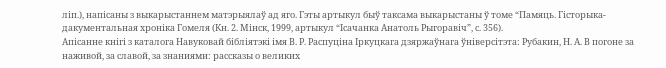ліп.), напісаны з выкарыстаннем матэрыялаў ад яго. Гэты артыкул быў таксама выкарыстаны ў томе “Памяць. Гісторыка-дакументальная хроніка Гомеля (Кн. 2. Мінск, 1999, артыкул “Ісачанка Анатоль Рыгоравіч”, с. 356).
Апісанне кнігі з каталога Навуковай бібліятэкі імя В. Р. Распуціна Іркуцкага дзяржаўнага ўніверсітэта: Рубакин, Н. А. В погоне за наживой, за славой, за знаниями: рассказы о великих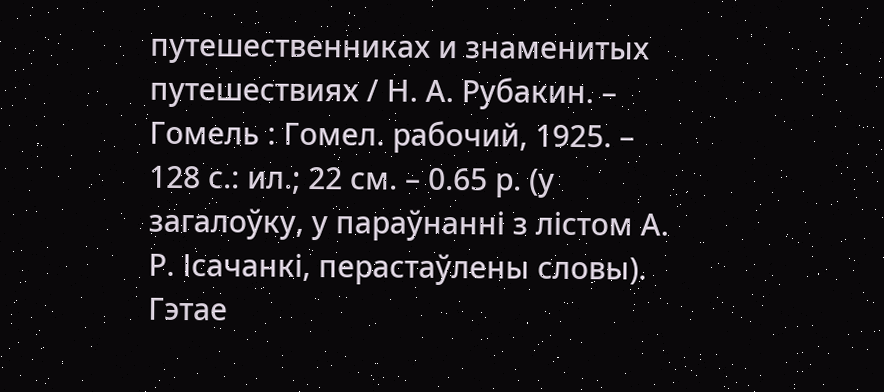путешественниках и знаменитых путешествиях / Н. А. Рубакин. – Гомель : Гомел. рабочий, 1925. – 128 с.: ил.; 22 см. – 0.65 р. (у загалоўку, у параўнанні з лістом А. Р. Ісачанкі, перастаўлены словы). Гэтае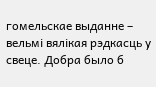гомельскае выданне – вельмі вялікая рэдкасць у свеце. Добра было б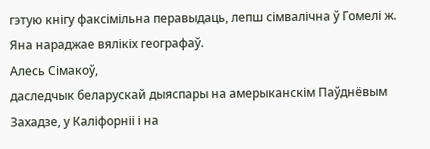гэтую кнігу факсімільна перавыдаць, лепш сімвалічна ў Гомелі ж. Яна нараджае вялікіх географаў.
Алесь Сімакоў,
даследчык беларускай дыяспары на амерыканскім Паўднёвым Захадзе, у Каліфорніі і на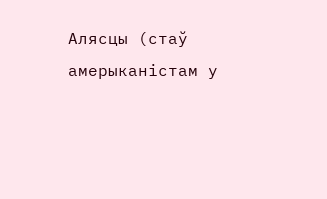Алясцы (стаў амерыканістам у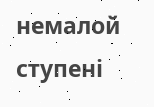немалой ступені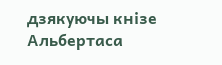дзякуючы кнізе Альбертаса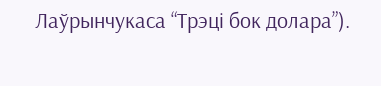Лаўрынчукаса “Трэці бок долара”).